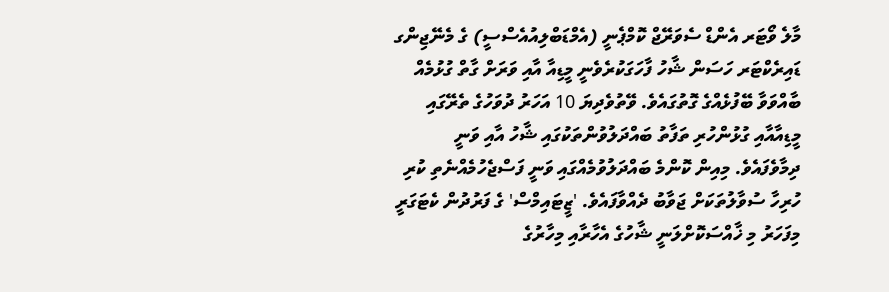މާލެ ވޯޓަރ އެންޑް ސެވަރޭޖް ކޮމްޕެނީ (އެމްޑަބްލިއުއެސްސީ) ގެ މެނޭޖިންގ ޑައިރެކްޓަރ ހަސަން ޝާހު ފާހަގަކުރެވެނީ މީޑިއާ އާއި ވަރަށް ގާތް ގުޅުމެއް ބާއްވަވާ ބޭފުޅެއްގެ ގޮތުގައެވެ. ވޭތުވެދިޔަ 10 އަހަރު ދުވަހުގެ ތެރޭގައި މީޑިއާއާއި ގުޅުންހުރި ތަފާތު ބައްދަލުވުންތަކުގައި ޝާހު އާއި ވަނީ ދިމާވެފައެވެ. މިއިން ކޮންމެ ބައްދަލުވުމެއްގައި ވަނީ ފަސްޖެހުމެއްނެތި ކުރި ހުރިހާ ސުވާލުތަކަށް ޖަވާބު ދެއްވާފައެވެ. 'ޒީޓައިމްސް' ގެ ފަރުދުން ކެޓަގަރީ މިފަހަރު މި ޚާއްސަކޮށްލަނީ ޝާހުގެ އެހާރާއި މިހާރުގެ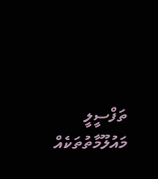ތަފްސީލީ މައުލޫމާތުތަކެއް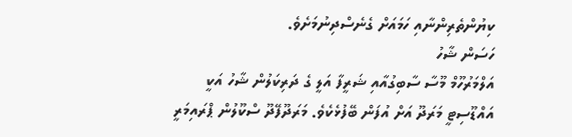ކިޔުންތެރިންނާއި ހަމައަށް ގެނެސްދިނުމަށެވެ.
ހަސަން ޝާހު
އަލްމަރުހޫމް މޫސާ ސާބިގުއާއި ޝަރީފާ އަލީ ގެ ދަރިކަލުން ޝާހު އަކީ އައްޑޫސިޓީ މަރަދޫ އަށް އުފަން ބޭފުޅެކެވެ. މަރަދޫފޭދޫ ސްކޫލުން ޕްރައިމަރީ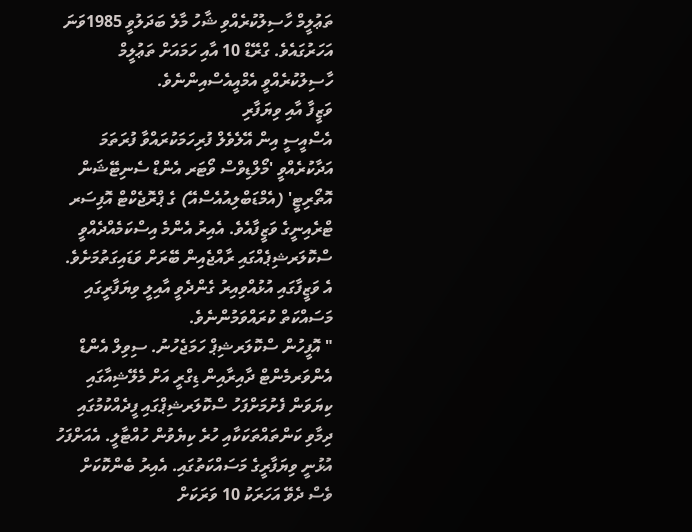ތަޢުލީމް ހާސިލުކުރެއްވި ޝާހު މާލެ ބަދަލުވީ 1985ވަނަ އަހަރުގައެވެ. ގްރޭޑް 10 އާއި ހަމައަށް ތަޢުލީމް ހާސިލުކުރެއްވީ އެމްއީއެސްއިންނެވެ.
ވަޒީފާ އާއި ވިޔަފާރި
އެސްއީސީ އިން އޭލެވެލް ފުރިހަމަކުރައްވާ ފުރަތަމަ އަދާކުރެއްވީ 'މޯލްޑިވްސް ވޯޓަރ އެންޑް ސެނިޓޭޝަން އޮތޯރިޓީ' (އެމްޑަބްލިއުއެސްއޭ) ގެ ޕްރޮޖެކްޓް އޮފިސަރ ޓްރެއިނީގެ ވަޒީފާއެވެ. އެއިރު އެންމެ އިސްކަމެއްދެއްވީ ސްކޮލަރޝިޕެއްގައި ރާއްޖެއިން ބޭރަށް ވަޑައިގަތުމަށެވެ. އެ ވަޒީފާގައި އުޅުއްވިއިރު ގެންދެވީ އާއިލީ ވިޔަފާރީގައި މަސައްކަތް ކުރައްވަމުންނެވެ.
" އޮފީހުން ސްކޮލަރޝިޕް ހަމަޖެހުނު. ސިވިލް އެންޑް އެންވަރމެންޓް ދާއިރާއިން ޑިގްރީ އަށް މެލޭޝިއާގައި ކިޔަވަން ފެށުމަށްފަހު ސްކޮލަރޝިޕްގައި ފީދެއްކުމުގައި ދިމާވި ކަންތައްތަކަކާއި ހުރެ ކިޔެވުން ހުއްޓާލީ. އެއަށްފަހު އުޅުނީ ވިޔަފާރީގެ މަސައްކަތުގައި. އެއިރު ބެންކޮކަށް ވެސް ދެވޭ އަހަރަކު 10 ވަރަކަށް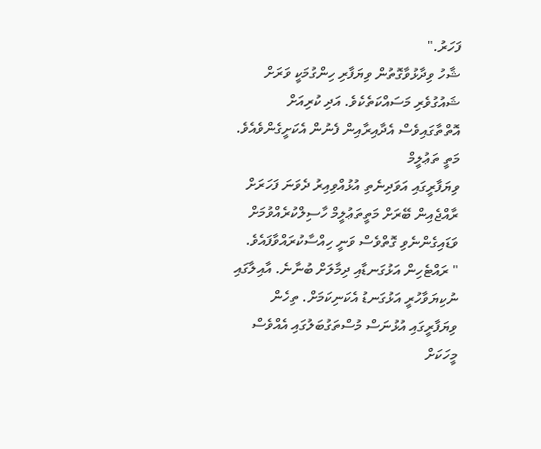ފަހަރު."
ޝާހު ވިދާޅުވާގޮތުން ވިޔަފާރި ހިންގުމަކީ ވަރަށް ޝައުގުވެރި މަސައްކަތެކެވެ. އަދި ކުރިއަށް އޮތްތާގައިވެސް އެދާއިރާއިން ފެނުން އެކަށީގެންވެއެވެ.
މަތީ ތަޢުލީމް
ވިޔަފާރީގައި އަވަދިނެތި އުޅުއްވިއިރު ދެވަނަ ފަހަރަށް ރާއްޖެއިން ބޭރަށް މަތީތަޢުލީމް ހާސިލްކުރެއްވުމަށް ވަޑައިގެންނެވި ގޮތްވެސް ވަނީ ހިއްސާކުރައްވާފައެވެ.
" ރައްޓެހިން އަޅުގަނޑާއި ދިމާލަށް ބުނާނެ. އާއިލާގައި ނުކިޔަވާހުރީ އަޅުގަނޑު އެކަނިކަމަށް. ތިހެން ވިޔަފާރީގައި އުޅުނަސް މުސްތަގުބަލުގައި އެއްވެސް މީހަކަށް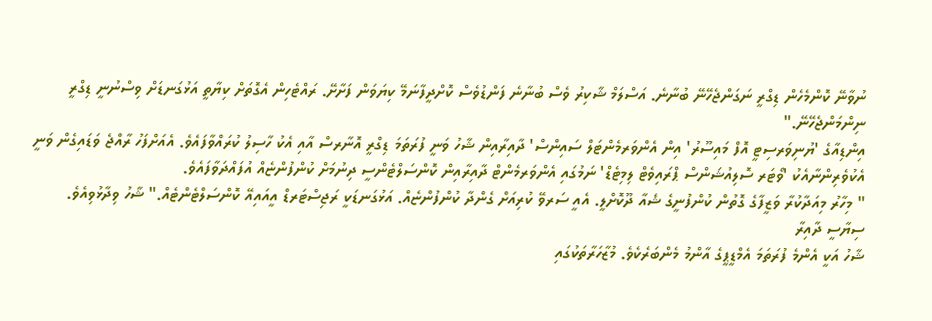ނުވާނޭ ކޮންމެހެން ޑިގްރީ ނަގަންޖެހޭނޭ ބުނާނެ. އަސްލަމް ޝާކިރު ވެސް ބުނާނެ ފަންޑުވެސް ކޮށްދީފާނަމޭ ކިޔަވަން ފަށާށޭ. ރައްޓެހިން އެގޮތަށް ކިޔާތީ އަޅުގަނޑަށް ވިސްނުނީ ޑިގްރީ ނިންމަންޖެހޭނޭ."
އިންޑިއާގެ 'ޔުނިވަރސިޓީ އޮފް މައިސޫރު' އިން އެންވަރމެންޓަލް ސައިންސް' ދާއިރާއިން ޝާހު ވަނީ ފުރަތަމަ ޑިގްރީ އޮނާރސް އާއި އެކު ހާސިލު ކުރައްވާފައެވެ. އެއަށްފަހު ރާއްޖެ ވަޑައިގެން ވަނީ އެކުވެރިންނާއެކު 'ވޯޓަރ ސޮލިއުޝަންސް ޕްރައިވެޓް ލިމިޓެޑް' ނަމުގައި އެންވަރމެންޓް ދާއިރާއިން ކޮންސަލްޓެންސީ ދިނުމަށް ކުންފުންޏެއް އުފައްދަވާފައެވެ.
" މިހާރު މިއަދާކުރާ ވަޒީފާގެ ގޮތުން ކުންފުނީގެ ޝެއާ ދޫކޮށްލީ. އެއީ ސަރވޭ ކުރިއަށް ގެންދާ ކުންފުންޏެއް. އަޅުގަނޑަކީ ރަޖިސްޓަރޑް އީއައިއޭ ކޮންސަލްޓެންޓެއް." ޝާހު ވިދާޅުވިއެވެ.
ސިޔާސީ ދާއިރާ
ޝާހު އަކީ އެންމެ ފުރަތަމަ އެމްޑީޕީގެ އާންމު މެންބަރެކެވެ. މުޒާހަރާތަކުގައި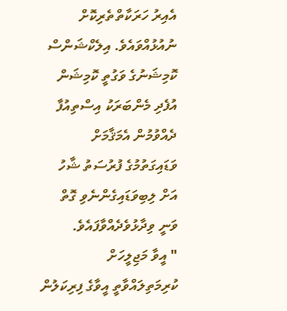އެއިރު ހަރަކާތްތެރިކޮށް ނުއުޅުއްވައެވެ. އިލެކްޝަންސް ކޮމިޝަނުގެ ވަގުތީ ކޮމިޝަން އުފެދި މެންބަރަކު އިސްތިއުފާ ދެއްވުމުން އެމަޤާމަށް ވަޑައިގަތުމުގެ ފުރުސަތު ޝާހު އަށް ލިބިވަޑައިގެންނެވި ގޮތް ވަނީ ވިދާޅުވެދެއްވާފައެވެ.
" އީވާ މަޖިލީހަށް ކުރިމަތިލައްވާތީ އީވާގެ ފިރިކަލުން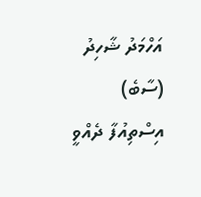އަހްމަދު ޝާހިދު (ސާބެ) އިސްތިއުފާ ދެއްވީ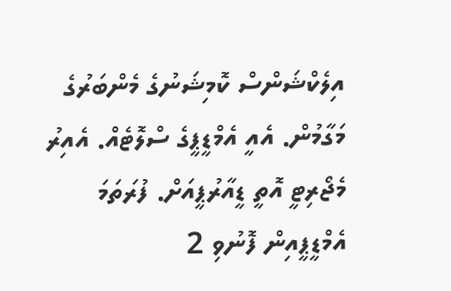އިލެކްޝަންސް ކޮމިޝަނުގެ މެންބަރުގެ މަގާމުން. އެއީ އެމްޑީޕީގެ ސްލޮޓެއް. އެއިރު މެޖޯރިޓީ އޮތީ ޑީއާރުޕީއަށް. ފުރަތަމަ އެމްޑީޕީއިން ފޮނުވި 2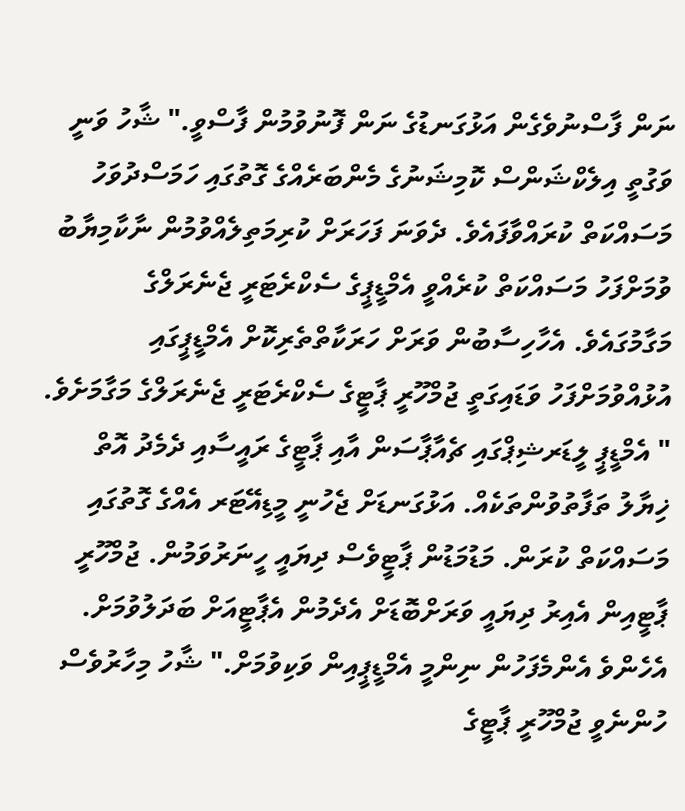ނަން ފާސްނުވެގެން އަޅުގަނޑުގެ ނަން ފޮނުވުމުން ފާސްވީ." ޝާހު ވަނީ ވަގުތީ އިލެކްޝަންސް ކޮމިޝަނުގެ މެންބަރެއްގެ ގޮތުގައި ހަމަސްދުވަހު މަސައްކަތް ކުރައްވާފައެވެ. ދެވަނަ ފަހަރަށް ކުރިމަތިލެއްވުމުން ނާކާމިޔާބު ވުމަށްފަހު މަސައްކަތް ކުރެއްވީ އެމްޑީޕީގެ ސެކްރެޓަރީ ޖެނެރަލްގެ މަގާމުގައެވެ. އެހާހިސާބުން ވަރަށް ހަރަކާތްތެރިކޮށް އެމްޑީޕީގައި އުޅުއްވުމަށްފަހު ވަޑައިގަތީ ޖުމްހޫރީ ޕާޓީގެ ސެކްރެޓަރީ ޖެނެރަލްގެ މަގާމަށެވެ.
" އެމްޑީޕީ ލީޑަރޝިޕްގައި ޗެއާޕާސަން އާއި ޕާޓީގެ ރައީސާއި ދެމެދު އޮތް ޚިޔާލު ތަފާތުވުންތަކެއް. އަޅުގަނޑަށް ޖެހުނީ މީޑިއޭޓަރ އެއްގެ ގޮތުގައި މަސައްކަތް ކުރަން. މަޑުމަޑުން ޕާޓީވެސް ދިޔައީ ހީނަރުވަމުން. ޖުމްހޫރީ ޕާޓީއިން އެއިރު ދިޔައީ ވަރަށްބޮޑަށް އެދެމުން އެޕާޓީއަށް ބަދަލުވުމަށް. އެހެންވެ އެންމެފަހުން ނިންމީ އެމްޑީޕީއިން ވަކިވުމަށް." ޝާހު މިހާރުވެސް ހުންނެވީ ޖުމްހޫރީ ޕާޓީގެ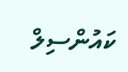ކައުންސިލް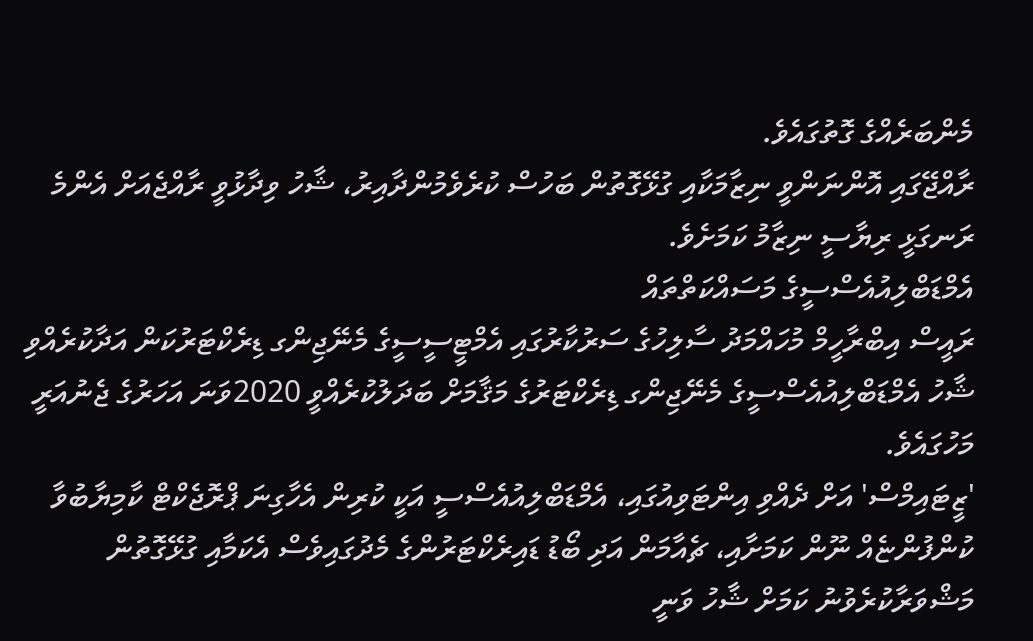މެންބަރެއްގެ ގޮތުގައެވެ.
ރާއްޖޭގައި އޮންނަންވީ ނިޒާމަކާއި ގުޅޭގޮތުން ބަހުސް ކުރެވެމުންދާއިރު، ޝާހު ވިދާޅުވީ ރާއްޖެއަށް އެންމެ ރަނގަޅީ ރިޔާސީ ނިޒާމު ކަމަށެވެ.
އެމްޑަބްލިއުއެސްސީގެ މަސައްކަތްތައް
ރައީސް އިބްރާހީމް މުހައްމަދު ސާލިހުގެ ސަރުކާރުގައި އެމްޓީސީސީގެ މެނޭޖިންގ ޑިރެކްޓަރުކަން އަދާކުރެއްވި ޝާހު އެމްޑަބްލިއުއެސްސީގެ މެނޭޖިންގ ޑިރެކްޓަރުގެ މަޤާމަށް ބަދަލުކުރެއްވީ 2020ވަނަ އަހަރުގެ ޖެނުއަރީ މަހުގައެވެ.
'ޒީޓައިމްސް' އަށް ދެއްވި އިންޓަވިއުގައި، އެމްޑަބްލިއުއެސްސީ އަކީ ކުރިން އެހާގިނަ ޕްރޮޖެކްޓް ކާމިޔާބުވާ ކުންފުންޏެއް ނޫން ކަމަށާއި، ޗެއާމަން އަދި ބޯޑު ޑައިރެކްޓަރުންގެ މެދުގައިވެސް އެކަމާއި ގުޅޭގޮތުން މަޝްވަރާކުރެވުނު ކަމަށް ޝާހު ވަނީ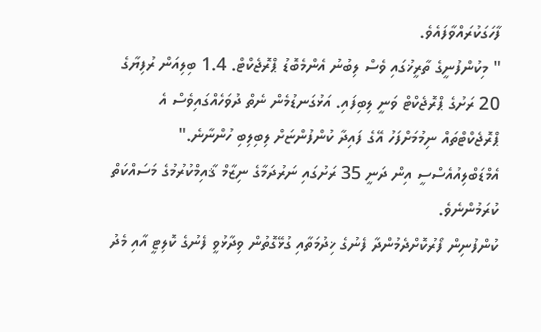ފާހަގަކުރައްވާފައެވެ.
" މިކުންފުނީގެ ތާރީޚުގައި ވެސް ލިބުނު އެންމެބޮޑު ޕްރޮޖެކްޓް. 1.4 ބިލިއަން ރުފިޔާގެ 20 ރަށުގެ ޕްރޮޖެކްޓް ވަނީ ލިބިފައި. އަޅުގަނޑުމެން ނެތް ދުވަހެއްގައިވެސް އެ ޕްރޮޖެކްޓްތައް ނިމުމަށްފަހު އޭގެ ފައިދާ ކުންފުންޏަށް ލިބިލިބި ހުންނާނެ."
އެމްޑަބްލިއުއެސްސީ އިން ދަނީ 35 ރަށުގައި ނަރުދަމާގެ ނިޒާމް ޤާއިމްކުރުމުގެ މަސައްކަތް ކުރަމުންނެވެ.
ކުންފުނިން ފޯރުކޮށްދެމުންދާ ފެނުގެ ޚިދުމަތާއި ގުޅޭގޮތުން ވިދާޅުވީ ފެނުގެ ކޮލިޓީ އާއި މެދު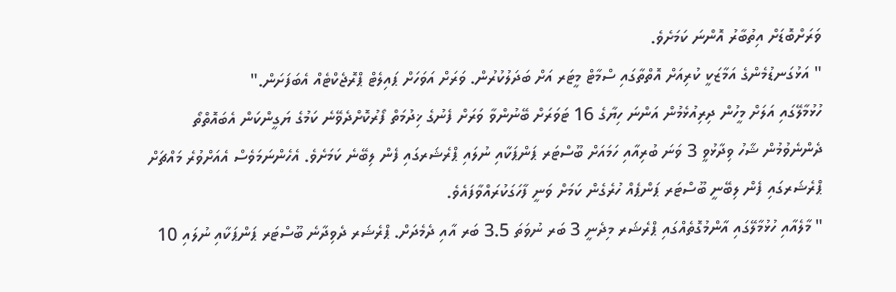ވަރަށްބޮޑަށް އިތުބާރު އޮންނަ ކަމަށެވެ.
" އަޅުގަނޑުމެންގެ އަމާޒަކީ ކުރިއަށް އޮތްތާގައި ސްމާޓް މީޓަރ އަށް ބަދަލުކުރުން. ވަރަށް އަވަހަށް ޕައިލެޓް ޕްރޮޖެކްޓެއް އެބަފަށަން."
ހުޅުމާލޭގައި އަލަށް މީހުން ދިރިއުޅެމުން އަންނަ ހިޔާގެ 16 ޓަވަރަށް ބޭނުންވާ ވަރަށް ފެނުގެ ޚިދުމަތް ފޯރުކޮށްދެވޭނެ ކަމުގެ ޔަގީންކަން އެބައޮތްތޯ ދެންނެވުމުން ޝާހު ވިދާޅުވީ 3 ވަނަ ބުރިއާއި ހަމައަށް ބޫސްޓަރ ޕަންޕަކާއި ނުލައި ޕްރެޝަރގައި ފެން ލިބޭނެ ކަމަށެވެ. އެހެންނަމަވެސް އެއަށްވުރެ މައްޗަށް ޕްރެޝަރގައި ފެން ލިބޭނީ ބޫސްޓަރ ޕަންޕެއް ހުރެގެން ކަމަށް ވަނީ ފާހަގަކުރައްވާފައެވެ.
" މާލެއާއި ހުޅުމާލޭގައި އާންމުގޮތެއްގައި ޕްރެޝަރ މިދެނީ 3 ބަރ ނުވަތަ 3.5 ބަރ އާއި ދެމެދަށް. ޕްރެޝަރ ދެވިދާނެ ބޫސްޓަރ ޕަންޕަކާއި ނުލައި 10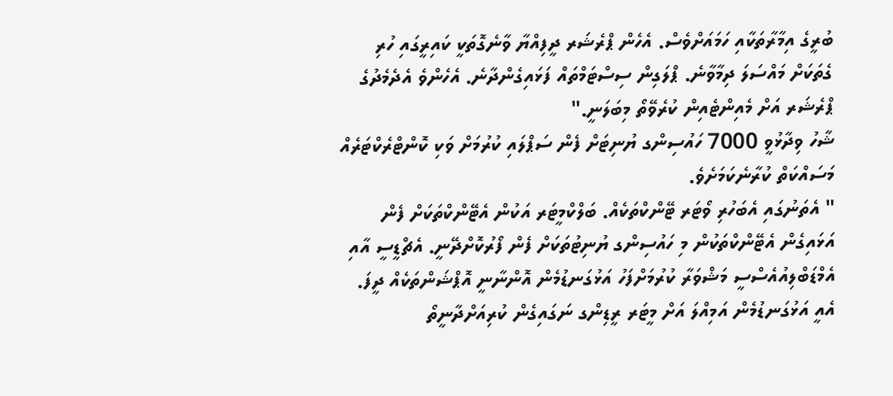ބުރީގެ އިމާރާތަކާއި ހަމައަށްވެސް. އެހެން ޕްރެޝަރ ދީފިއްޔާ ވާނެގޮތަކީ ކައިރީގައި ހުރި ގެތަކަށް މައްސަލަ ދިމާވާނެ. ޕްލަގިން ސިސްޓަމްތައް ފަޅައިގެންދާނެ. އެހެންވެ އެދެމެދުގެ ޕްރެޝަރ އަށް މެއިންޓެއިން ކުރެވޭތޯ މިބަލަނީ."
ޝާހު ވިދާޅުވީ 7000 ހައުސިންގ ޔުނިޓަށް ފެން ސަޕްލައި ކުރުމަށް ވަކި ކޮންޓްރެކްޓަރެއް މަސައްކަތް ކުރާނެކަމަށެވެ.
" އެތަނުގައި އެބަހުރި ވޯޓަރ ޓޭންކްތަކެއް. ބަލްކްމީޓަރ އަކުން އެޓޭންކްތަކަށް ފެން އަޅައިގެން އެޓޭންކްތަކުން މި ހައުސިންގ ޔުނިޓުތަކަށް ފެން ފޯރުކޮށްދޭނީ. އެޗްޑީސީ އާއި އެމްޑަބްލިއުއެސްސީ މަޝްވަރާ ކުރުމަށްފަހު އަޅުގަނޑުމެން އޮންނާނީ އޮޕްޝަންތަކެއް ދީފަ. އެއީ އަޅުގަނޑުމެން އަމިއްލަ އަށް މީޓަރ ރީޑިންގ ނަގައިގެން ކުރިއަށްދާނީތޯ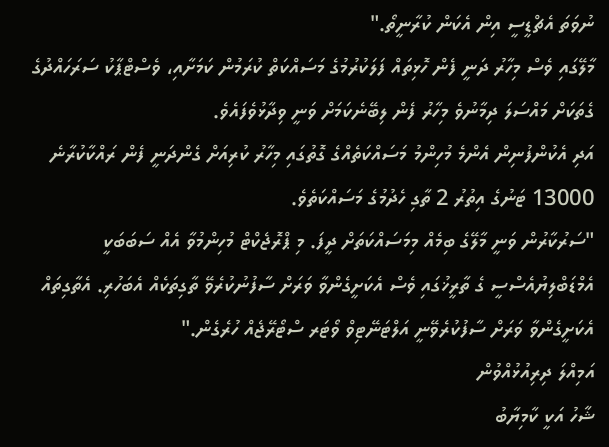ނުވަތަ އެޗްޑީސީ އިން އެކަން ކުރާނީތޯ."
މާލޭގައި ވެސް މިހާރު ދަނީ ފެން ހޮޅިތައް ފަލަކުރުމުގެ މަސައްކަތް ކުރަމުން ކަމަށާއި، ވެސްޓްޕާކު ސަރަހައްދުގެ ގެތަކަށް މައްސަލަ ދިމާނުވެ މިހާރު ފެން ލިބޭނެކަމަށް ވަނީ ވިދާޅުވެފައެވެ.
އަދި އެކުންފުނިން އެންމެ މުހިންމު މަސައްކަތެއްގެ ގޮތުގައި މިހާރު ކުރިއަށް ގެންދަނީ ފެން ރައްކާކުރާނެ 13000 ޓަނުގެ އިތުރު 2 ތާގި ހެދުމުގެ މަސައްކަތެވެ.
"ސަރުކާރުން ވަނީ މާލޭގެ ބިމެއް މިމަސައްކަތަށް ދީފަ. މި ޕްރޮޖެކްޓް މުހިންމުވާ އެއް ސަބަބަކީ އެމްޑަބްލިޔުއެސްސީ ގެ ތާރީޚުގައި ވެސް އެކަށީގެންވާ ވަރަށް ސާފުނުކުރެވޭ ތާގިތަކެއް އެބަހުރި. އެތާގިތައް އެކަށީގެންވާ ވަރަށް ސާފުކުރެވޭނީ އަލްޓަނޭޓިވް ވޯޓަރ ސްޓޯރޭޖެއް ހުރެގެން."
އަމިއްލަ ދިރިއުޅުއްވުން
ޝާހު އަކީ ކާމިޔާބު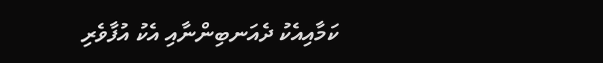ކަމާއިއެކު ދެއަނބިންނާއި އެކު އުފާވެރި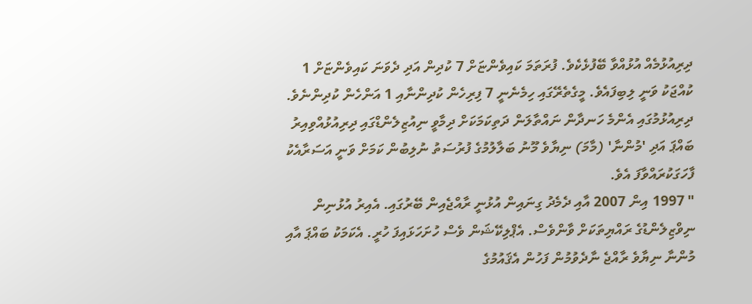ދިރިއުޅުމެއް އުޅުއްވާ ބޭފުޅެކެވެ. ފުރަތަމަ ކައިވެންޏަށް 7 ކުދިން އަދި ދެވަނަ ކައިވެންޏަށް 1 ކުއްޖަކު ވަނީ ލިބިފައެވެ. މީގެތެރޭގައި ހިމެނެނީ 7 ފިރިހެން ކުދިންނާއި 1 އަންހެން ކުދިންނެވެ.
ދިރިއުޅުމުގައި އެންމެ ހަނދާން ނައްތާލަން ދަތިކަމަކަށް ދިމާވީ ނިއުޒިލެންޑްގައި ދިރިއުޅުއްވިއިރު ބައްޕަ އަދި 'މުންނާ' (މާމަ) ނިޔާވެ މޫނު ބަލާލުމުގެ ފުރުސަތު ނުލިބުން ކަމަށް ވަނީ އަސަރާއެކު ފާހަގަކުރައްވާފަ އެވެ.
" 1997 އިން 2007 އާއި ދެމެދު ގިނައިން އުޅުނީ ރާއްޖެއިން ބޭރުގައި. އެއިރު އުޅުނިން ނިވްޒިލެންޑުގެ ރައްޔިތަކަށް ވާންވެސް. އެޕްލިކޭޝަން ވެސް ހުށަހަޅައިފަ ހުރީ. އެކަމަކު ބައްޕަ އާއި މުންނާ ނިޔާވެ ރާއްޖެ ނާދެވުމުން ފަހުން އެޤައުމުގެ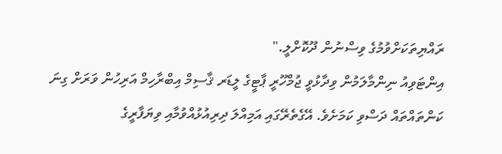ރައްޔިތަކަށްވުމުގެ ވިސްނުން ދޫކޮށްލީ."
އިންޓަވިއު ނިންމާލަމުން ވިދާޅުވީ ޖުމްހޫރީ ޕާޓީގެ ލީޑަރ ޤާސިމް އިބްރާހިމް އަރިހުން ވަރަށް ގިނަ ކަންތައްތައް ދަސްވި ކަމަށެވެ. އޭގެތެރޭގައި އަމިއްލަ ދިރިއުޅުއްވުމާއި ވިޔަފާރީގެ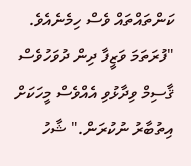ކަންތައްތައް ވެސް ހިމެނެއެވެ. "ފުރަތަމަ ވަޒީފާ ދިން ދުވަހުވެސް ޤާސިމް ވިދާޅުވި އެއްވެސް މީހަކަށް އިތުބާރު ނުކުރަން." ޝާހު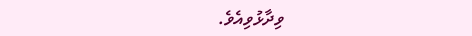ވިދާޅުވިއެވެ.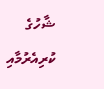ޝާހުގެ ކުރިއެރުމާއި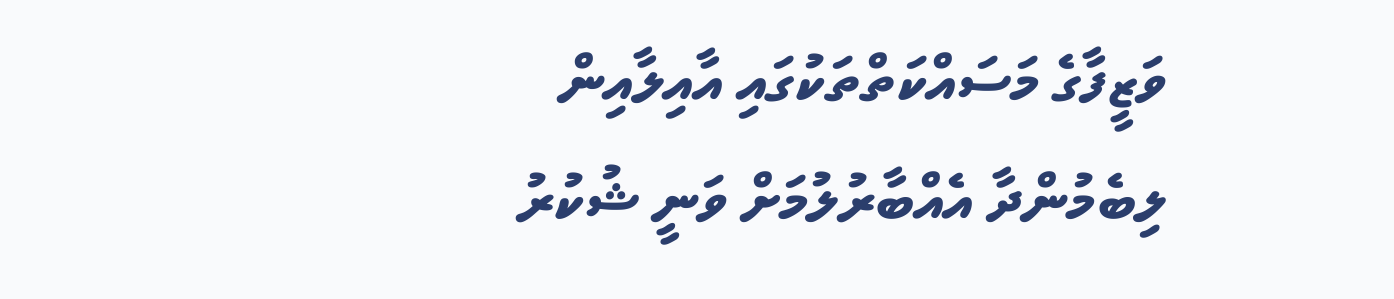ވަޒީފާގެ މަސައްކަތްތަކުގައި އާއިލާއިން ލިބެމުންދާ އެއްބާރުލުމަށް ވަނީ ޝުކުރު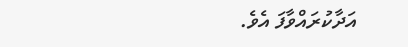އަދާކުރައްވާފަ އެވެ.